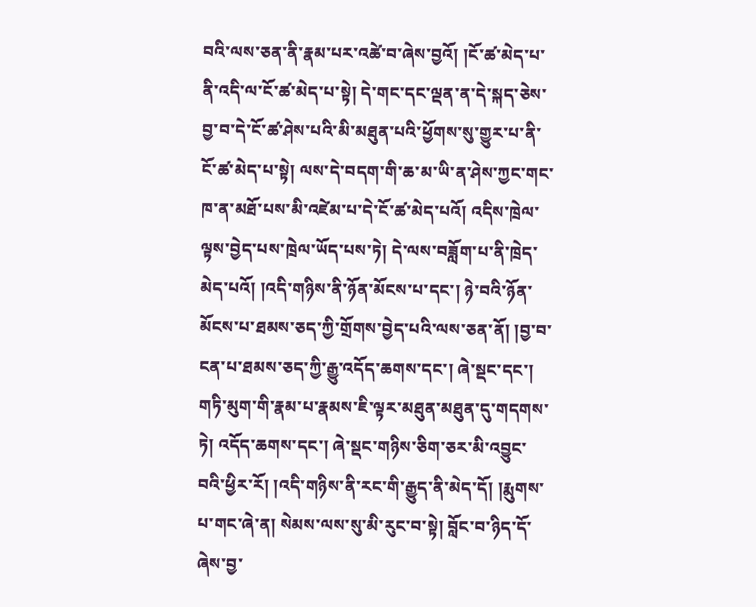བའི་ལས་ཅན་ནི་རྣམ་པར་འཚེ་བ་ཞེས་བྱའོ། །ངོ་ཚ་མེད་པ་ནི་འདི་ལ་ངོ་ཚ་མེད་པ་སྟེ། དེ་གང་དང་ལྡན་ན་དེ་སྐད་ཅེས་བྱ་བ་དེ་ངོ་ཚ་ཤེས་པའི་མི་མཐུན་པའི་ཕྱོགས་སུ་གྱུར་པ་ནི་ངོ་ཚ་མེད་པ་སྟེ། ལས་དེ་བདག་གི་ཆ་མ་ཡི་ན་ཤེས་ཀྱང་གང་ཁ་ན་མཐོ་པས་མི་འཛེམ་པ་དེ་ངོ་ཚ་མེད་པའོ། འདིས་ཁྲེལ་ལྟས་བྱེད་པས་ཁྲེལ་ཡོད་པས་ཏེ། དེ་ལས་བཟློག་པ་ནི་ཁྲེད་མེད་པའོ། །འདི་གཉིས་ནི་ཉོན་མོངས་པ་དང་། ཉེ་བའི་ཉོན་མོངས་པ་ཐམས་ཅད་ཀྱི་གྲོགས་བྱེད་པའི་ལས་ཅན་ནོ། །བྱ་བ་ངན་པ་ཐམས་ཅད་ཀྱི་རྒྱུ་འདོད་ཆགས་དང་། ཞེ་སྡང་དང་། གཏི་མུག་གི་རྣམ་པ་རྣམས་ཇི་ལྟར་མཐུན་མཐུན་དུ་གདགས་ཏེ། འདོད་ཆགས་དང་། ཞེ་སྡང་གཉིས་ཅིག་ཅར་མི་འབྱུང་བའི་ཕྱིར་རོ། །འདི་གཉིས་ནི་རང་གི་རྒྱུད་ནི་མེད་དོ། །རྨུགས་པ་གང་ཞེ་ན། སེམས་ལས་སུ་མི་རུང་བ་སྟེ། བློང་བ་ཉིད་དོ་ཞེས་བྱ་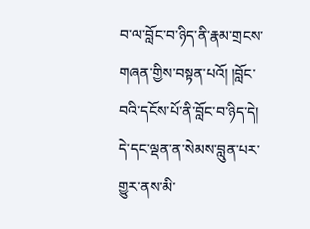བ་ལ་བློང་བ་ཉིད་ནི་རྣམ་གྲངས་གཞན་གྱིས་བསྟན་པའོ། །བློང་བའི་དངོས་པོ་ནི་བློང་བ་ཉིད་དེ། དེ་དང་ལྡན་ན་སེམས་བླུན་པར་གྱུར་ནས་མི་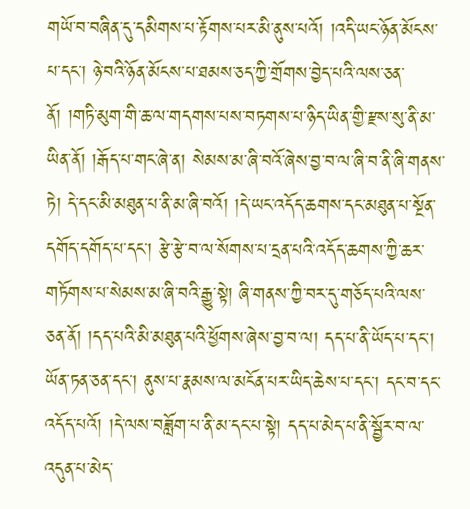གཡོ་བ་བཞིན་དུ་དམིགས་པ་རྟོགས་པར་མི་ནུས་པའོ། །འདི་ཡང་ཉོན་མོངས་པ་དང་། ཉེ་བའི་ཉོན་མོངས་པ་ཐམས་ཅད་ཀྱི་གྲོགས་བྱེད་པའི་ལས་ཅན་ནོ། །གཏི་མུག་གི་ཆ་ལ་གདགས་པས་བཏགས་པ་ཉིད་ཡིན་གྱི་རྫས་སུ་ནི་མ་ཡིན་ནོ། །རྒོད་པ་གང་ཞེ་ན། སེམས་མ་ཞི་བའོ་ཞེས་བྱ་བ་ལ་ཞི་བ་ནི་ཞི་གནས་ཏེ། དེ་དང་མི་མཐུན་པ་ནི་མ་ཞི་བའོ། །དེ་ཡང་འདོད་ཆགས་དང་མཐུན་པ་སྔོན་དགོད་དགོད་པ་དང་། རྩེ་རྩེ་བ་ལ་སོགས་པ་དྲན་པའི་འདོད་ཆགས་ཀྱི་ཆར་གཏོགས་པ་སེམས་མ་ཞི་བའི་རྒྱུ་སྟེ། ཞི་གནས་ཀྱི་བར་དུ་གཅོད་པའི་ལས་ཅན་ནོ། །དད་པའི་མི་མཐུན་པའི་ཕྱོགས་ཞེས་བྱ་བ་ལ། དད་པ་ནི་ཡོད་པ་དང་། ཡོན་ཏན་ཅན་དང་། ནུས་པ་རྣམས་ལ་མངོན་པར་ཡིད་ཆེས་པ་དང་། དང་བ་དང་འདོད་པའོ། །དེ་ལས་བཟློག་པ་ནི་མ་དང་པ་སྟེ། དད་པ་མེད་པ་ནི་སྦྱོར་བ་ལ་འདུན་པ་མེད་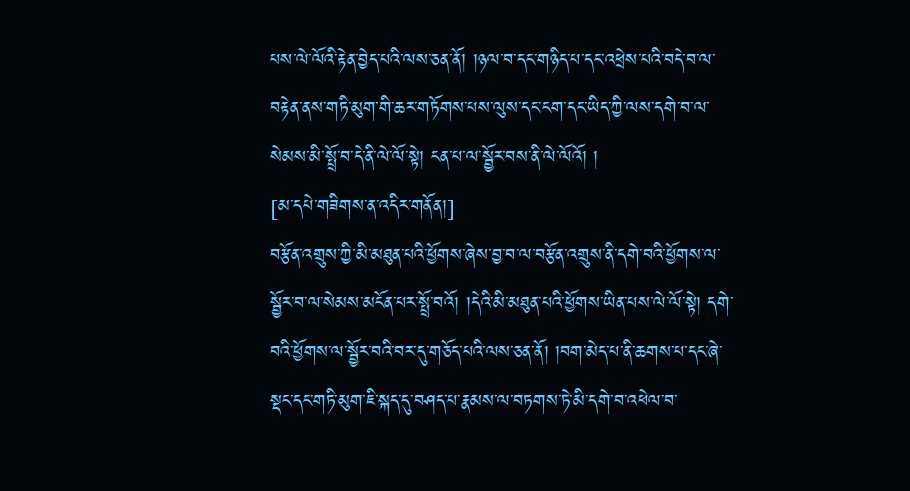པས་ལེ་ལོའི་རྟེན་བྱེད་པའི་ལས་ཅན་ནོ། །ཉལ་བ་དང་གཉིད་པ་དང་འཕྲེས་པའི་བདེ་བ་ལ་བརྟེན་ནས་གཏི་མུག་གི་ཆར་གཏོགས་པས་ལུས་དང་ངག་དང་ཡིད་ཀྱི་ལས་དགེ་བ་ལ་སེམས་མི་སྤྲོ་བ་དེ་ནི་ལེ་ལོ་སྟེ། ངན་པ་ལ་སྦྱོར་བས་ནི་ལེ་ལོའོ། །
[མ་དཔེ་གཟིགས་ན་འདིར་གནོན།]
བརྩོན་འགྲུས་ཀྱི་མི་མཐུན་པའི་ཕྱོགས་ཞེས་བྱ་བ་ལ་བརྩོན་འགྲུས་ནི་དགེ་བའི་ཕྱོགས་ལ་སྦྱོར་བ་ལ་སེམས་མངོན་པར་སྤྲོ་བའོ། །དེའི་མི་མཐུན་པའི་ཕྱོགས་ཡིན་པས་ལེ་ལོ་སྟེ། དགེ་བའི་ཕྱོགས་ལ་སྦྱོར་བའི་བར་དུ་གཅོད་པའི་ལས་ཅན་ནོ། །བག་མེད་པ་ནི་ཆགས་པ་དང་ཞེ་སྡང་དང་གཏི་མུག་ཇི་སྐད་དུ་བཤད་པ་རྣམས་ལ་བཏགས་ཏེ་མི་དགེ་བ་འཕེལ་བ་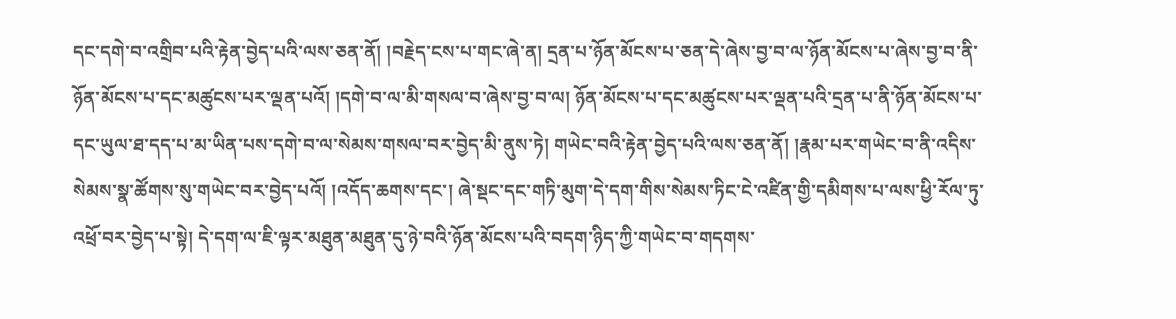དང་དགེ་བ་འགྲིབ་པའི་རྟེན་བྱེད་པའི་ལས་ཅན་ནོ། །བརྗེད་ངས་པ་གང་ཞེ་ན། དྲན་པ་ཉོན་མོངས་པ་ཅན་དེ་ཞེས་བྱ་བ་ལ་ཉོན་མོངས་པ་ཞེས་བྱ་བ་ནི་ཉོན་མོངས་པ་དང་མཚུངས་པར་ལྡན་པའོ། །དགེ་བ་ལ་མི་གསལ་བ་ཞེས་བྱ་བ་ལ། ཉོན་མོངས་པ་དང་མཚུངས་པར་ལྡན་པའི་དྲན་པ་ནི་ཉོན་མོངས་པ་དང་ཡུལ་ཐ་དད་པ་མ་ཡིན་པས་དགེ་བ་ལ་སེམས་གསལ་བར་བྱེད་མི་ནུས་ཏེ། གཡེང་བའི་རྟེན་བྱེད་པའི་ལས་ཅན་ནོ། །རྣམ་པར་གཡེང་བ་ནི་འདིས་སེམས་སྣ་ཚོགས་སུ་གཡེང་བར་བྱེད་པའོ། །འདོད་ཆགས་དང་། ཞེ་སྡང་དང་གཏི་མུག་དེ་དག་གིས་སེམས་ཏིང་ངེ་འཛིན་གྱི་དམིགས་པ་ལས་ཕྱི་རོལ་ཏུ་འཕྲོ་བར་བྱེད་པ་སྟེ། དེ་དག་ལ་ཇི་ལྟར་མཐུན་མཐུན་དུ་ཉེ་བའི་ཉོན་མོངས་པའི་བདག་ཉིད་ཀྱི་གཡེང་བ་གདགས་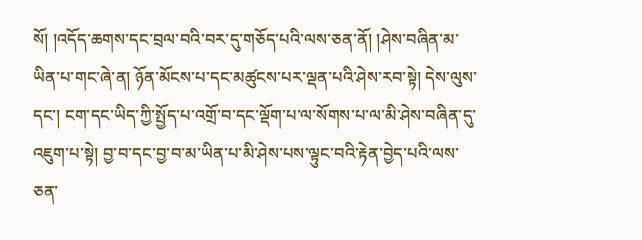སོ། །འདོད་ཆགས་དང་བྲལ་བའི་བར་དུ་གཅོད་པའི་ལས་ཅན་ནོ། །ཤེས་བཞིན་མ་ཡིན་པ་གང་ཞེ་ན། ཉོན་མོངས་པ་དང་མཚུངས་པར་ལྡན་པའི་ཤེས་རབ་སྟེ། དེས་ལུས་དང་། ངག་དང་ཡིད་ཀྱི་སྤྱོད་པ་འགྲོ་བ་དང་ལྡོག་པ་ལ་སོགས་པ་ལ་མི་ཤེས་བཞིན་དུ་འཇུག་པ་སྟེ། བྱ་བ་དང་བྱ་བ་མ་ཡིན་པ་མི་ཤེས་པས་ལྟུང་བའི་རྟེན་བྱེད་པའི་ལས་ཅན་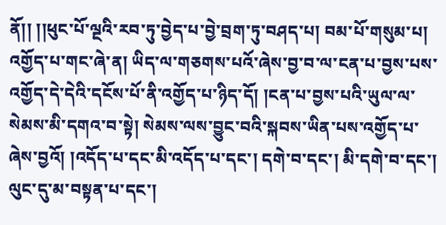ནོ།། །།ཕུང་པོ་ལྔའི་རབ་ཏུ་བྱེད་པ་བྱེ་བྲག་ཏུ་བཤད་པ། བམ་པོ་གསུམ་པ། འགྱོད་པ་གང་ཞེ་ན། ཡིད་ལ་གཅགས་པའོ་ཞེས་བྱ་བ་ལ་ངན་པ་བྱས་པས་འགྱོད་དེ་དེའི་དངོས་པོ་ནི་འགྱོད་པ་ཉིད་དོ། །ངན་པ་བྱས་པའི་ཡུལ་ལ་སེམས་མི་དགའ་བ་སྟེ། སེམས་ལས་བྱུང་བའི་སྐབས་ཡིན་པས་འགྱོད་པ་ཞེས་བྱའོ། །འདོད་པ་དང་མི་འདོད་པ་དང་། དགེ་བ་དང་། མི་དགེ་བ་དང་། ལུང་དུ་མ་བསྟན་པ་དང་།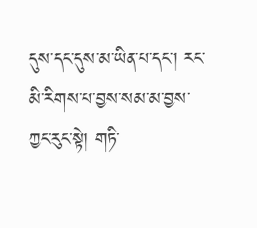དུས་དང་དུས་མ་ཡིན་པ་དང་། རང་མི་རིགས་པ་བྱས་སམ་མ་བྱས་ཀྱང་རུང་སྟེ། གཏི་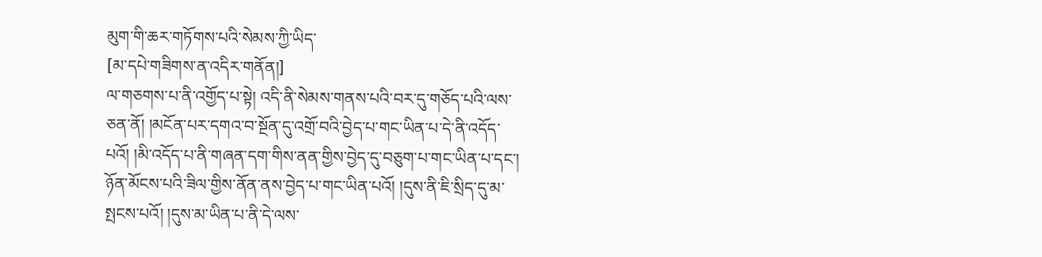མུག་གི་ཆར་གཏོགས་པའི་སེམས་ཀྱི་ཡིད་
[མ་དཔེ་གཟིགས་ན་འདིར་གནོན།]
ལ་གཅགས་པ་ནི་འགྱོད་པ་སྟེ། འདི་ནི་སེམས་གནས་པའི་བར་དུ་གཅོད་པའི་ལས་ཅན་ནོ། །མངོན་པར་དགའ་བ་སྔོན་དུ་འགྲོ་བའི་བྱེད་པ་གང་ཡིན་པ་དེ་ནི་འདོད་པའོ། །མི་འདོད་པ་ནི་གཞན་དག་གིས་ནན་གྱིས་བྱེད་དུ་བཅུག་པ་གང་ཡིན་པ་དང་། ཉོན་མོངས་པའི་ཟིལ་གྱིས་ནོན་ནས་བྱེད་པ་གང་ཡིན་པའོ། །དུས་ནི་ཇི་སྲིད་དུ་མ་སྤངས་པའོ། །དུས་མ་ཡིན་པ་ནི་དེ་ལས་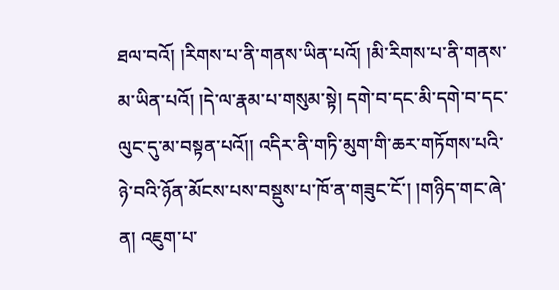ཐལ་བའོ། །རིགས་པ་ནི་གནས་ཡིན་པའོ། །མི་རིགས་པ་ནི་གནས་མ་ཡིན་པའོ། །དེ་ལ་རྣམ་པ་གསུམ་སྟེ། དགེ་བ་དང་མི་དགེ་བ་དང་ལུང་དུ་མ་བསྟན་པའོ།། འདིར་ནི་གཏི་མུག་གི་ཆར་གཏོགས་པའི་ཉེ་བའི་ཉོན་མོངས་པས་བསྡུས་པ་ཁོ་ན་གཟུང་ངོ་། །གཉིད་གང་ཞེ་ན། འཇུག་པ་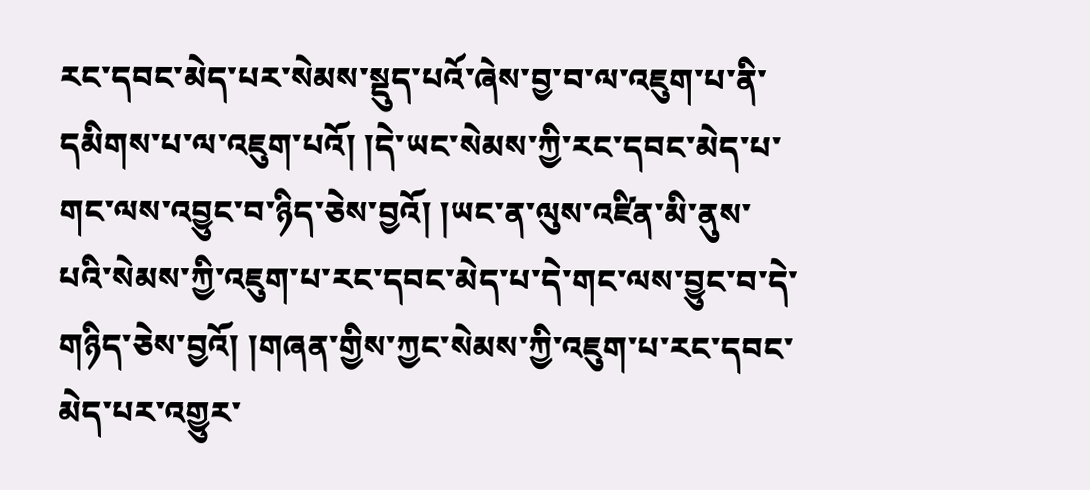རང་དབང་མེད་པར་སེམས་སྡུད་པའོ་ཞེས་བྱ་བ་ལ་འཇུག་པ་ནི་དམིགས་པ་ལ་འཇུག་པའོ། །དེ་ཡང་སེམས་ཀྱི་རང་དབང་མེད་པ་གང་ལས་འབྱུང་བ་ཉིད་ཅེས་བྱའོ། །ཡང་ན་ལུས་འཛིན་མི་ནུས་པའི་སེམས་ཀྱི་འཇུག་པ་རང་དབང་མེད་པ་དེ་གང་ལས་བྱུང་བ་དེ་གཉིད་ཅེས་བྱའོ། །གཞན་གྱིས་ཀྱང་སེམས་ཀྱི་འཇུག་པ་རང་དབང་མེད་པར་འགྱུར་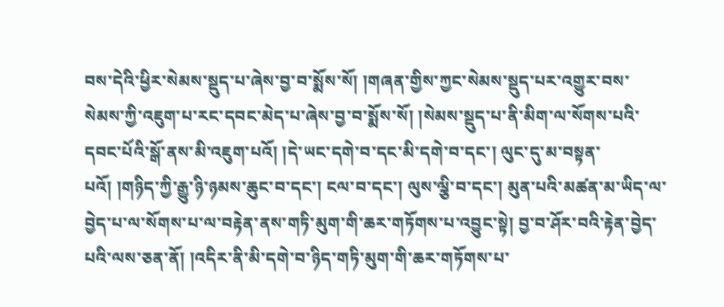བས་དེའི་ཕྱིར་སེམས་སྡུད་པ་ཞེས་བྱ་བ་སྨོས་སོ། །གཞན་གྱིས་ཀྱང་སེམས་སྡུད་པར་འགྱུར་བས་སེམས་ཀྱི་འཇུག་པ་རང་དབང་མེད་པ་ཞེས་བྱ་བ་སྨོས་སོ། །སེམས་སྡུད་པ་ནི་མིག་ལ་སོགས་པའི་དབང་པོའི་སྒོ་ནས་མི་འཇུག་པའོ། །དེ་ཡང་དགེ་བ་དང་མི་དགེ་བ་དང་། ལུང་དུ་མ་བསྟན་པའོ། །གཉིད་ཀྱི་རྒྱུ་ཉི་ཉམས་ཆུང་བ་དང་། ངལ་བ་དང་། ལུས་ལྕི་བ་དང་། མུན་པའི་མཚན་མ་ཡིད་ལ་བྱེད་པ་ལ་སོགས་པ་ལ་བརྟེན་ནས་གཏི་མུག་གི་ཆར་གཏོགས་པ་འབྱུང་སྟེ། བྱ་བ་ཤོར་བའི་རྟེན་བྱེད་པའི་ལས་ཅན་ནོ། །འདིར་ནི་མི་དགེ་བ་ཉིད་གཏི་མུག་གི་ཆར་གཏོགས་པ་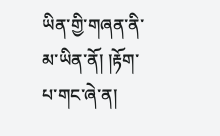ཡིན་གྱི་གཞན་ནི་མ་ཡིན་ནོ། །རྟོག་པ་གང་ཞེ་ན།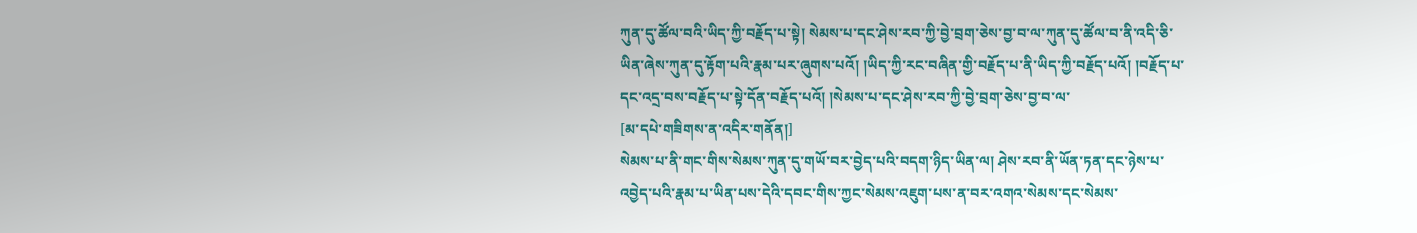ཀུན་དུ་ཚོལ་བའི་ཡིད་ཀྱི་བརྗོད་པ་སྟེ། སེམས་པ་དང་ཤེས་རབ་ཀྱི་བྱེ་བྲག་ཅེས་བྱ་བ་ལ་ཀུན་དུ་ཚོལ་བ་ནི་འདི་ཅི་ཡིན་ཞེས་ཀུན་དུ་རྟོག་པའི་རྣམ་པར་ཞུགས་པའོ། །ཡིད་ཀྱི་རང་བཞིན་གྱི་བརྗོད་པ་ནི་ཡིད་ཀྱི་བརྗོད་པའོ། །བརྗོད་པ་དང་འདྲ་བས་བརྗོད་པ་སྟེ་དོན་བརྗོད་པའོ། །སེམས་པ་དང་ཤེས་རབ་ཀྱི་བྱེ་བྲག་ཅེས་བྱ་བ་ལ་
[མ་དཔེ་གཟིགས་ན་འདིར་གནོན།]
སེམས་པ་ནི་གང་གིས་སེམས་ཀུན་དུ་གཡོ་བར་བྱེད་པའི་བདག་ཉིད་ཡིན་ལ། ཤེས་རབ་ནི་ཡོན་ཏན་དང་ཉེས་པ་འབྱེད་པའི་རྣམ་པ་ཡིན་པས་དེའི་དབང་གིས་ཀྱང་སེམས་འཇུག་པས་ན་བར་འགའ་སེམས་དང་སེམས་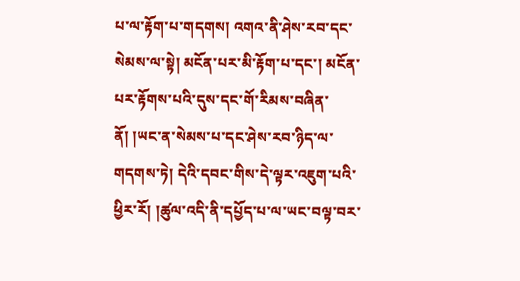པ་ལ་རྟོག་པ་གདགས། འགའ་ནི་ཤེས་རབ་དང་སེམས་ལ་སྟེ། མངོན་པར་མི་རྟོག་པ་དང་། མངོན་པར་རྟོགས་པའི་དུས་དང་གོ་རིམས་བཞིན་ནོ། །ཡང་ན་སེམས་པ་དང་ཤེས་རབ་ཉིད་ལ་གདགས་ཏེ། དེའི་དབང་གིས་དེ་ལྟར་འཇུག་པའི་ཕྱིར་རོ། །ཚུལ་འདི་ནི་དཔྱོད་པ་ལ་ཡང་བལྟ་བར་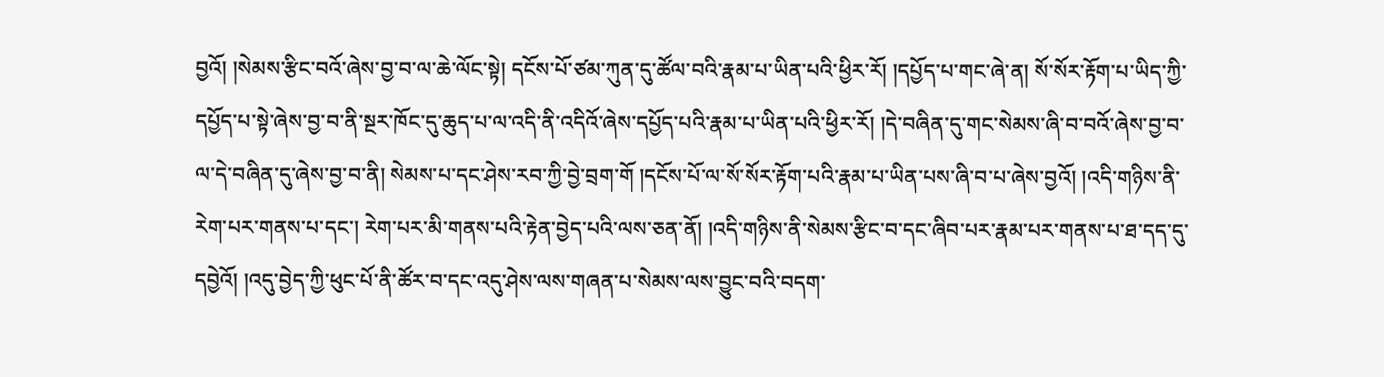བྱའོ། །སེམས་རྩིང་བའོ་ཞེས་བྱ་བ་ལ་ཆེ་ལོང་སྟེ། དངོས་པོ་ཙམ་ཀུན་དུ་ཚོལ་བའི་རྣམ་པ་ཡིན་པའི་ཕྱིར་རོ། །དཔྱོད་པ་གང་ཞེ་ན། སོ་སོར་རྟོག་པ་ཡིད་ཀྱི་དཔྱོད་པ་སྟེ་ཞེས་བྱ་བ་ནི་སྔར་ཁོང་དུ་ཆུད་པ་ལ་འདི་ནི་འདིའོ་ཞེས་དཔྱོད་པའི་རྣམ་པ་ཡིན་པའི་ཕྱིར་རོ། །དེ་བཞིན་དུ་གང་སེམས་ཞི་བ་བའོ་ཞེས་བྱ་བ་ལ་དེ་བཞིན་དུ་ཞེས་བྱ་བ་ནི། སེམས་པ་དང་ཤེས་རབ་ཀྱི་བྱེ་བྲག་གོ །དངོས་པོ་ལ་སོ་སོར་རྟོག་པའི་རྣམ་པ་ཡིན་པས་ཞི་བ་པ་ཞེས་བྱའོ། །འདི་གཉིས་ནི་རེག་པར་གནས་པ་དང་། རེག་པར་མི་གནས་པའི་རྟེན་བྱེད་པའི་ལས་ཅན་ནོ། །འདི་གཉིས་ནི་སེམས་རྩིང་བ་དང་ཞིབ་པར་རྣམ་པར་གནས་པ་ཐ་དད་དུ་དབྱེའོ། །འདུ་བྱེད་ཀྱི་ཕུང་པོ་ནི་ཚོར་བ་དང་འདུ་ཤེས་ལས་གཞན་པ་སེམས་ལས་བྱུང་བའི་བདག་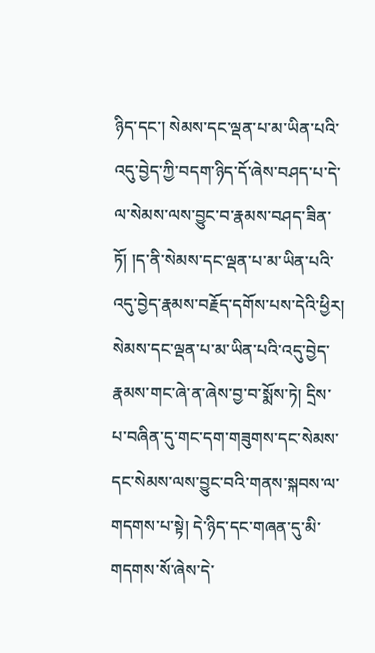ཉིད་དང་། སེམས་དང་ལྡན་པ་མ་ཡིན་པའི་འདུ་བྱེད་ཀྱི་བདག་ཉིད་དོ་ཞེས་བཤད་པ་དེ་ལ་སེམས་ལས་བྱུང་བ་རྣམས་བཤད་ཟིན་ཏོ། །ད་ནི་སེམས་དང་ལྡན་པ་མ་ཡིན་པའི་འདུ་བྱེད་རྣམས་བརྗོད་དགོས་པས་དེའི་ཕྱིར། སེམས་དང་ལྡན་པ་མ་ཡིན་པའི་འདུ་བྱེད་རྣམས་གང་ཞེ་ན་ཞེས་བྱ་བ་སྨོས་ཏེ། དྲིས་པ་བཞིན་དུ་གང་དག་གཟུགས་དང་སེམས་དང་སེམས་ལས་བྱུང་བའི་གནས་སྐབས་ལ་གདགས་པ་སྟེ། དེ་ཉིད་དང་གཞན་དུ་མི་གདགས་སོ་ཞེས་དེ་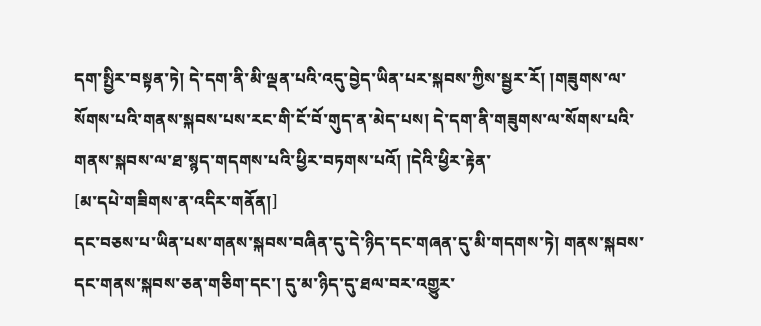དག་སྤྱིར་བསྟན་ཏེ། དེ་དག་ནི་མི་ལྡན་པའི་འདུ་བྱེད་ཡིན་པར་སྐབས་ཀྱིས་སྦྱར་རོ། །གཟུགས་ལ་སོགས་པའི་གནས་སྐབས་པས་རང་གི་ངོ་བོ་གུད་ན་མེད་པས། དེ་དག་ནི་གཟུགས་ལ་སོགས་པའི་གནས་སྐབས་ལ་ཐ་སྙད་གདགས་པའི་ཕྱིར་བཏགས་པའོ། །དེའི་ཕྱིར་རྟེན་
[མ་དཔེ་གཟིགས་ན་འདིར་གནོན།]
དང་བཅས་པ་ཡིན་པས་གནས་སྐབས་བཞིན་དུ་དེ་ཉིད་དང་གཞན་དུ་མི་གདགས་ཏེ། གནས་སྐབས་དང་གནས་སྐབས་ཅན་གཅིག་དང་། དུ་མ་ཉིད་དུ་ཐལ་བར་འགྱུར་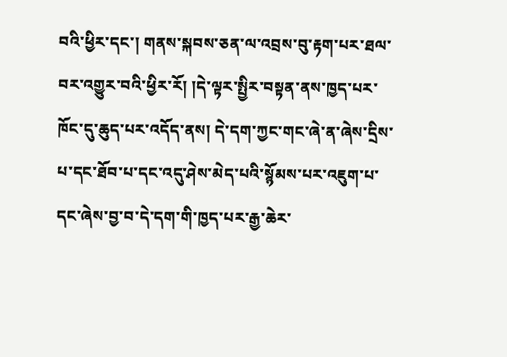བའི་ཕྱིར་དང་། གནས་སྐབས་ཅན་ལ་འབྲས་བུ་རྟག་པར་ཐལ་བར་འགྱུར་བའི་ཕྱིར་རོ། །དེ་ལྟར་སྤྱིར་བསྟན་ནས་ཁྱད་པར་ཁོང་དུ་ཆུད་པར་འདོད་ནས། དེ་དག་ཀྱང་གང་ཞེ་ན་ཞེས་དྲིས་པ་དང་ཐོབ་པ་དང་འདུ་ཤེས་མེད་པའི་སྙོམས་པར་འཇུག་པ་དང་ཞེས་བྱ་བ་དེ་དག་གི་ཁྱད་པར་རྒྱ་ཆེར་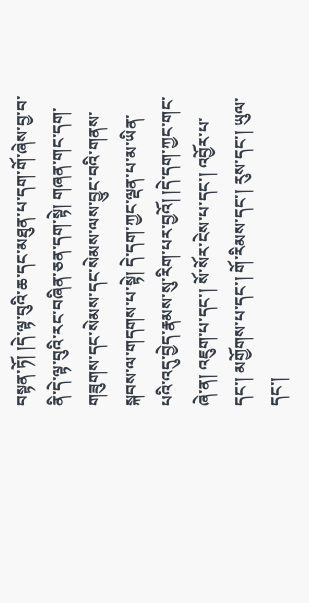བསྟན་ཏོ། །དེ་ལྟ་བུའི་ཆ་དང་མཐུན་པ་དག་གོ་ཞེས་བྱ་བ་ནི་དེ་ལྟ་བུའི་རང་བཞིན་ཅན་དག་སྟེ། གཞན་གང་དག་གཟུགས་དང་སེམས་དང་སེམས་ལས་བྱུང་བའི་གནས་སྐབས་ལ་གདགས་པ་སྟེ། དེ་དག་ཀྱང་ལྡན་པ་མ་ཡིན་པའི་འདུ་བྱེད་རྣམས་སུ་རིག་པར་བྱའོ། །དེ་དག་ཀྱང་གང་ཞེ་ན། འཇུག་པ་དང་། སོ་སོར་ངེས་པ་དང་། འབྱོར་པ་དང་། མགྱོགས་པ་དང་། གོ་རིམས་དང་། རུས་དང་། ཡུལ་དང་།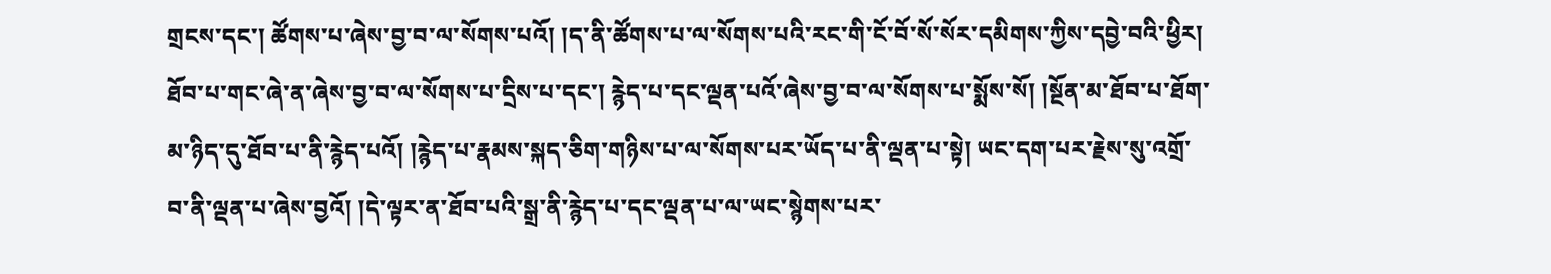གྲངས་དང་། ཚོགས་པ་ཞེས་བྱ་བ་ལ་སོགས་པའོ། །ད་ནི་ཚོགས་པ་ལ་སོགས་པའི་རང་གི་ངོ་བོ་སོ་སོར་དམིགས་ཀྱིས་དབྱེ་བའི་ཕྱིར། ཐོབ་པ་གང་ཞེ་ན་ཞེས་བྱ་བ་ལ་སོགས་པ་དྲིས་པ་དང་། རྙེད་པ་དང་ལྡན་པའོ་ཞེས་བྱ་བ་ལ་སོགས་པ་སྨོས་སོ། །སྔོན་མ་ཐོབ་པ་ཐོག་མ་ཉིད་དུ་ཐོབ་པ་ནི་རྙེད་པའོ། །རྙེད་པ་རྣམས་སྐད་ཅིག་གཉིས་པ་ལ་སོགས་པར་ཡོད་པ་ནི་ལྡན་པ་སྟེ། ཡང་དག་པར་རྗེས་སུ་འགྲོ་བ་ནི་ལྡན་པ་ཞེས་བྱའོ། །དེ་ལྟར་ན་ཐོབ་པའི་སྒྲ་ནི་རྙེད་པ་དང་ལྡན་པ་ལ་ཡང་སྙེགས་པར་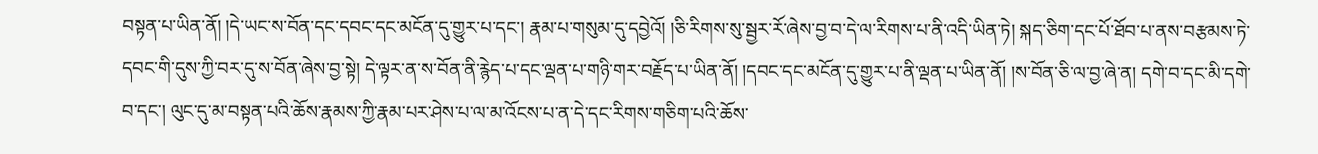བསྟན་པ་ཡིན་ནོ། །དེ་ཡང་ས་བོན་དང་དབང་དང་མངོན་དུ་གྱུར་པ་དང་། རྣམ་པ་གསུམ་དུ་དབྱེའོ། །ཅི་རིགས་སུ་སྦྱར་རོ་ཞེས་བྱ་བ་དེ་ལ་རིགས་པ་ནི་འདི་ཡིན་ཏེ། སྐད་ཅིག་དང་པོ་ཐོབ་པ་ནས་བརྩམས་ཏེ་དབང་གི་དུས་ཀྱི་བར་དུ་ས་བོན་ཞེས་བྱ་སྟེ། དེ་ལྟར་ན་ས་བོན་ནི་རྙེད་པ་དང་ལྡན་པ་གཉི་གར་བརྗོད་པ་ཡིན་ནོ། །དབང་དང་མངོན་དུ་གྱུར་པ་ནི་ལྡན་པ་ཡིན་ནོ། །ས་བོན་ཅི་ལ་བྱ་ཞེ་ན། དགེ་བ་དང་མི་དགེ་བ་དང་། ལུང་དུ་མ་བསྟན་པའི་ཆོས་རྣམས་ཀྱི་རྣམ་པར་ཤེས་པ་ལ་མ་འོངས་པ་ན་དེ་དང་རིགས་གཅིག་པའི་ཆོས་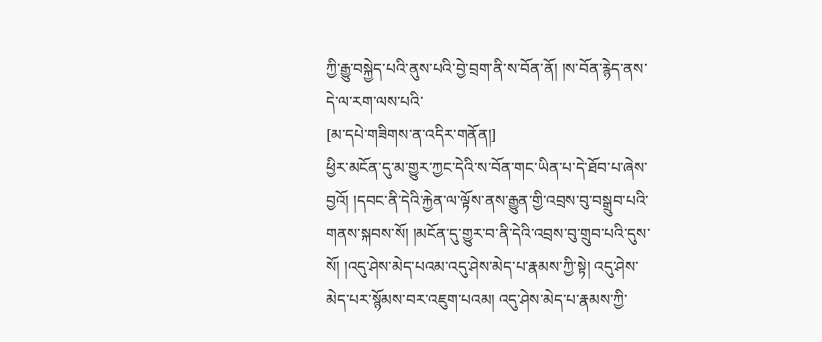ཀྱི་རྒྱུ་བསྐྱེད་པའི་ནུས་པའི་བྱེ་བྲག་ནི་ས་བོན་ནོ། །ས་བོན་རྙེད་ནས་དེ་ལ་རག་ལས་པའི་
[མ་དཔེ་གཟིགས་ན་འདིར་གནོན།]
ཕྱིར་མངོན་དུ་མ་གྱུར་ཀྱང་དེའི་ས་བོན་གང་ཡིན་པ་དེ་ཐོབ་པ་ཞེས་བྱའོ། །དབང་ནི་དེའི་རྐྱེན་ལ་ལྟོས་ནས་རྒྱུན་གྱི་འབྲས་བུ་བསྒྲུབ་པའི་གནས་སྐབས་སོ། །མངོན་དུ་གྱུར་བ་ནི་དེའི་འབྲས་བུ་གྲུབ་པའི་དུས་སོ། །འདུ་ཤེས་མེད་པའམ་འདུ་ཤེས་མེད་པ་རྣམས་ཀྱི་སྟེ། འདུ་ཤེས་མེད་པར་སྙོམས་བར་འཇུག་པའམ། འདུ་ཤེས་མེད་པ་རྣམས་ཀྱི་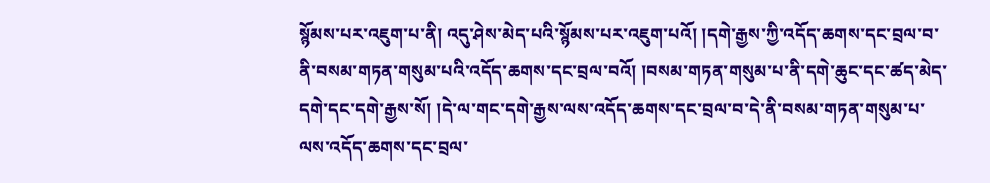སྙོམས་པར་འཇུག་པ་ནི། འདུ་ཤེས་མེད་པའི་སྙོམས་པར་འཇུག་པའོ། །དགེ་རྒྱས་ཀྱི་འདོད་ཆགས་དང་བྲལ་བ་ནི་བསམ་གཏན་གསུམ་པའི་འདོད་ཆགས་དང་བྲལ་བའོ། །བསམ་གཏན་གསུམ་པ་ནི་དགེ་ཆུང་དང་ཚད་མེད་དགེ་དང་དགེ་རྒྱས་སོ། །དེ་ལ་གང་དགེ་རྒྱས་ལས་འདོད་ཆགས་དང་བྲལ་བ་དེ་ནི་བསམ་གཏན་གསུམ་པ་ལས་འདོད་ཆགས་དང་བྲལ་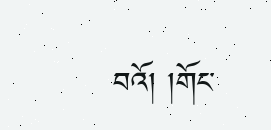བའོ། །གོང་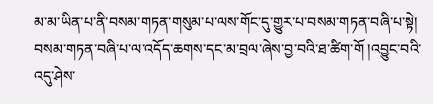མ་མ་ཡིན་པ་ནི་བསམ་གཏན་གསུམ་པ་ལས་གོང་དུ་གྱུར་པ་བསམ་གཏན་བཞི་པ་སྟེ། བསམ་གཏན་བཞི་པ་ལ་འདོད་ཆགས་དང་མ་བྲལ་ཞེས་བྱ་བའི་ཐ་ཚིག་གོ །འབྱུང་བའི་འདུ་ཤེས་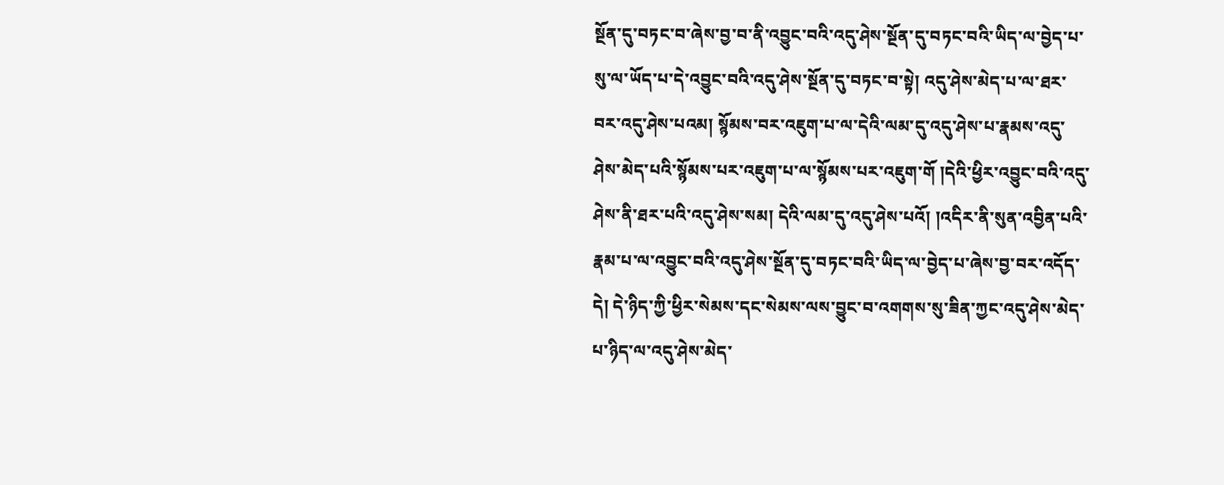སྔོན་དུ་བཏང་བ་ཞེས་བྱ་བ་ནི་འབྱུང་བའི་འདུ་ཤེས་སྔོན་དུ་བཏང་བའི་ཡིད་ལ་བྱེད་པ་སུ་ལ་ཡོད་པ་དེ་འབྱུང་བའི་འདུ་ཤེས་སྔོན་དུ་བཏང་བ་སྟེ། འདུ་ཤེས་མེད་པ་ལ་ཐར་བར་འདུ་ཤེས་པའམ། སྙོམས་བར་འཇུག་པ་ལ་དེའི་ལམ་དུ་འདུ་ཤེས་པ་རྣམས་འདུ་ཤེས་མེད་པའི་སྙོམས་པར་འཇུག་པ་ལ་སྙོམས་པར་འཇུག་གོ །དེའི་ཕྱིར་འབྱུང་བའི་འདུ་ཤེས་ནི་ཐར་པའི་འདུ་ཤེས་སམ། དེའི་ལམ་དུ་འདུ་ཤེས་པའོ། །འདིར་ནི་སུན་འབྱིན་པའི་རྣམ་པ་ལ་འབྱུང་བའི་འདུ་ཤེས་སྔོན་དུ་བཏང་བའི་ཡིད་ལ་བྱེད་པ་ཞེས་བྱ་བར་འདོད་དེ། དེ་ཉིད་ཀྱི་ཕྱིར་སེམས་དང་སེམས་ལས་བྱུང་བ་འགགས་སུ་ཟིན་ཀྱང་འདུ་ཤེས་མེད་པ་ཉིད་ལ་འདུ་ཤེས་མེད་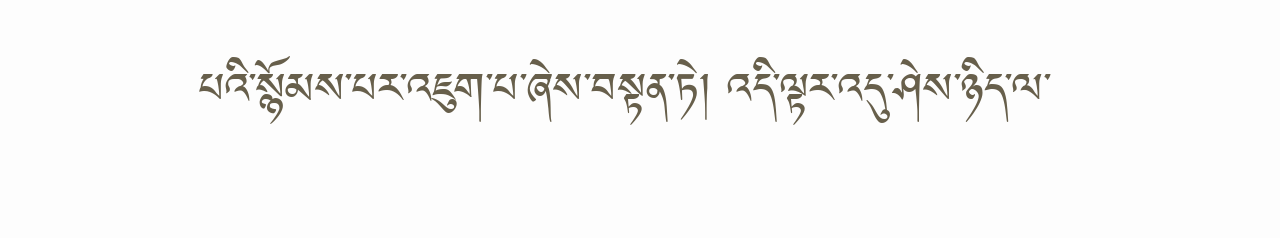པའི་སྙོམས་པར་འཇུག་པ་ཞེས་བསྟན་ཏེ། འདི་ལྟར་འདུ་ཤེས་ཉིད་ལ་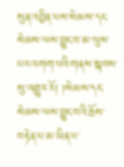སུན་འབྱིན་པས་སེམས་དང་སེམས་ལས་བྱུང་བ་མ་ལུས་པར་འགག་པའི་གནས་སྐབས་སུ་འགྱུར་རོ། །སེམས་དང་སེམས་ལས་བྱུང་བའི་ཆོས་བརྟེན་པ་མ་ཡིན་པ་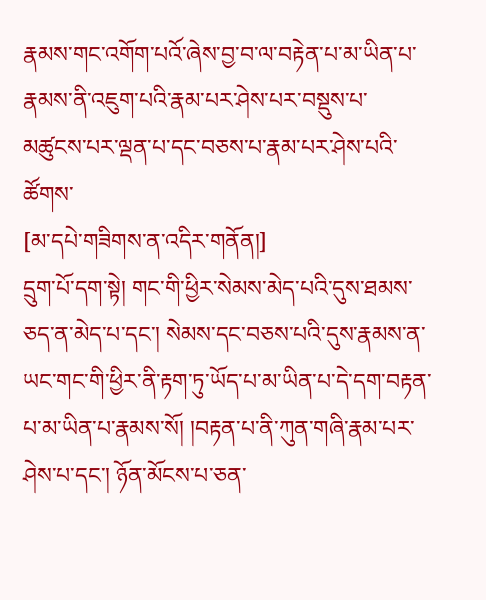རྣམས་གང་འགོག་པའོ་ཞེས་བྱ་བ་ལ་བརྟེན་པ་མ་ཡིན་པ་རྣམས་ནི་འཇུག་པའི་རྣམ་པར་ཤེས་པར་བསྡུས་པ་མཚུངས་པར་ལྡན་པ་དང་བཅས་པ་རྣམ་པར་ཤེས་པའི་ཚོགས་
[མ་དཔེ་གཟིགས་ན་འདིར་གནོན།]
དྲུག་པོ་དག་སྟེ། གང་གི་ཕྱིར་སེམས་མེད་པའི་དུས་ཐམས་ཅད་ན་མེད་པ་དང་། སེམས་དང་བཅས་པའི་དུས་རྣམས་ན་ཡང་གང་གི་ཕྱིར་ནི་རྟག་ཏུ་ཡོད་པ་མ་ཡིན་པ་དེ་དག་བརྟན་པ་མ་ཡིན་པ་རྣམས་སོ། །བརྟན་པ་ནི་ཀུན་གཞི་རྣམ་པར་ཤེས་པ་དང་། ཉོན་མོངས་པ་ཅན་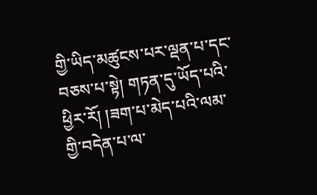གྱི་ཡིད་མཚུངས་པར་ལྡན་པ་དང་བཅས་པ་སྟེ། གཏན་དུ་ཡོད་པའི་ཕྱིར་རོ། །ཟག་པ་མེད་པའི་ལམ་གྱི་བདེན་པ་ལ་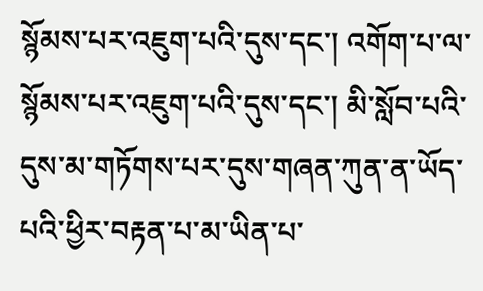སྙོམས་པར་འཇུག་པའི་དུས་དང་། འགོག་པ་ལ་སྙོམས་པར་འཇུག་པའི་དུས་དང་། མི་སློབ་པའི་དུས་མ་གཏོགས་པར་དུས་གཞན་ཀུན་ན་ཡོད་པའི་ཕྱིར་བརྟན་པ་མ་ཡིན་པ་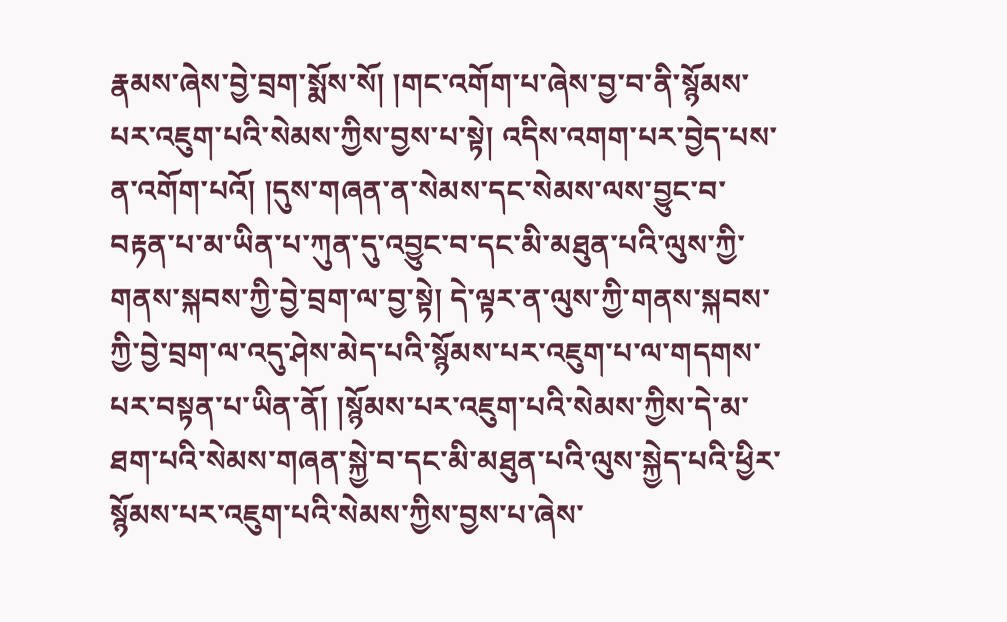རྣམས་ཞེས་བྱེ་བྲག་སྨོས་སོ། །གང་འགོག་པ་ཞེས་བྱ་བ་ནི་སྙོམས་པར་འཇུག་པའི་སེམས་ཀྱིས་བྱས་པ་སྟེ། འདིས་འགག་པར་བྱེད་པས་ན་འགོག་པའོ། །དུས་གཞན་ན་སེམས་དང་སེམས་ལས་བྱུང་བ་བརྟན་པ་མ་ཡིན་པ་ཀུན་དུ་འབྱུང་བ་དང་མི་མཐུན་པའི་ལུས་ཀྱི་གནས་སྐབས་ཀྱི་བྱེ་བྲག་ལ་བྱ་སྟེ། དེ་ལྟར་ན་ལུས་ཀྱི་གནས་སྐབས་ཀྱི་བྱེ་བྲག་ལ་འདུ་ཤེས་མེད་པའི་སྙོམས་པར་འཇུག་པ་ལ་གདགས་པར་བསྟན་པ་ཡིན་ནོ། །སྙོམས་པར་འཇུག་པའི་སེམས་ཀྱིས་དེ་མ་ཐག་པའི་སེམས་གཞན་སྐྱེ་བ་དང་མི་མཐུན་པའི་ལུས་སྐྱེད་པའི་ཕྱིར་སྙོམས་པར་འཇུག་པའི་སེམས་ཀྱིས་བྱས་པ་ཞེས་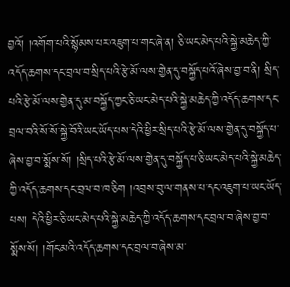བྱའོ། །འགོག་པའི་སྙོམས་པར་འཇུག་པ་གང་ཞེ་ན། ཅི་ཡང་མེད་པའི་སྐྱེ་མཆེད་ཀྱི་འདོད་ཆགས་དང་བྲལ་བ་སྲིད་པའི་རྩེ་མོ་ལས་གྱེན་དུ་བསྐྱོད་པའོ་ཞེས་བྱ་བ་ནི། སྲིད་པའི་རྩེ་མོ་ལས་གྱེན་དུ་མ་བསྐྱོད་ཀྱང་ཅི་ཡང་མེད་པའི་སྐྱེ་མཆེད་ཀྱི་འདོད་ཆགས་དང་བྲལ་བའི་སོ་སོ་སྐྱེ་བོའི་ཡང་ཡོད་པས་དེའི་ཕྱིར་སྲིད་པའི་རྩེ་མོ་ལས་གྱེན་དུ་བསྐྱོད་པ་ཞེས་བྱ་བ་སྨོས་སོ། །སྲིད་པའི་རྩེ་མོ་ལས་གྱེན་དུ་བསྐྱོད་པ་ཅི་ཡང་མེད་པའི་སྐྱེ་མཆེད་ཀྱི་འདོད་ཆགས་དང་བྲལ་བ་ཁ་ཅིག །འབྲས་བུ་ལ་གནས་པ་དང་འཇུག་པ་ཡང་ཡོད་པས། དེའི་ཕྱིར་ཅི་ཡང་མེད་པའི་སྐྱེ་མཆེད་ཀྱི་འདོད་ཆགས་དང་བྲལ་བ་ཞེས་བྱ་བ་སྨོས་སོ། །གོང་མའི་འདོད་ཆགས་དང་བྲལ་བ་ཞེས་མ་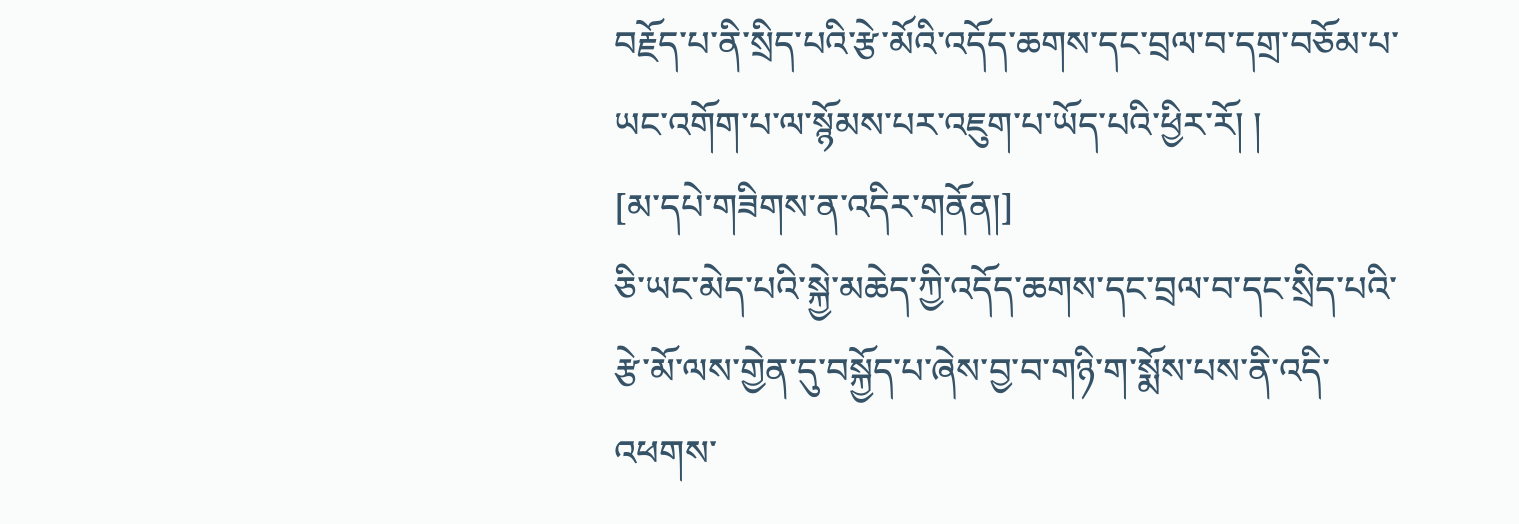བརྗོད་པ་ནི་སྲིད་པའི་རྩེ་མོའི་འདོད་ཆགས་དང་བྲལ་བ་དགྲ་བཅོམ་པ་ཡང་འགོག་པ་ལ་སྙོམས་པར་འཇུག་པ་ཡོད་པའི་ཕྱིར་རོ། །
[མ་དཔེ་གཟིགས་ན་འདིར་གནོན།]
ཅི་ཡང་མེད་པའི་སྐྱེ་མཆེད་ཀྱི་འདོད་ཆགས་དང་བྲལ་བ་དང་སྲིད་པའི་རྩེ་མོ་ལས་གྱེན་དུ་བསྐྱོད་པ་ཞེས་བྱ་བ་གཉི་ག་སྨོས་པས་ནི་འདི་འཕགས་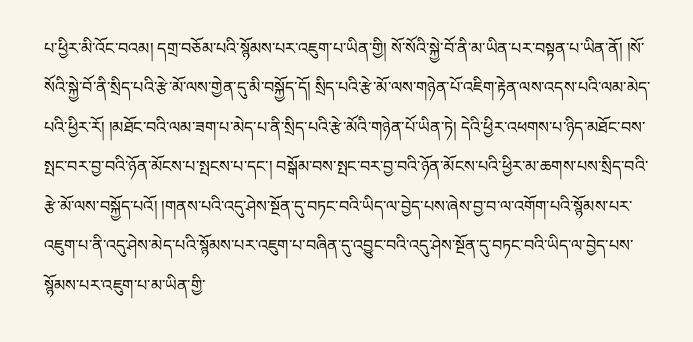པ་ཕྱིར་མི་འོང་བའམ། དགྲ་བཅོམ་པའི་སྙོམས་པར་འཇུག་པ་ཡིན་གྱི། སོ་སོའི་སྐྱེ་བོ་ནི་མ་ཡིན་པར་བསྟན་པ་ཡིན་ནོ། །སོ་སོའི་སྐྱེ་བོ་ནི་སྲིད་པའི་རྩེ་མོ་ལས་གྱེན་དུ་མི་བསྐྱོད་དོ། སྲིད་པའི་རྩེ་མོ་ལས་གཉེན་པོ་འཇིག་རྟེན་ལས་འདས་པའི་ལམ་མེད་པའི་ཕྱིར་རོ། །མཐོང་བའི་ལམ་ཟག་པ་མེད་པ་ནི་སྲིད་པའི་རྩེ་མོའི་གཉེན་པོ་ཡིན་ཏེ། དེའི་ཕྱིར་འཕགས་པ་ཉིད་མཐོང་བས་སྤང་བར་བྱ་བའི་ཉོན་མོངས་པ་སྤངས་པ་དང་། བསྒོམ་བས་སྤང་བར་བྱ་བའི་ཉོན་མོངས་པའི་ཕྱིར་མ་ཆགས་པས་སྲིད་བའི་རྩེ་མོ་ལས་བསྐྱོད་པའོ། །གནས་པའི་འདུ་ཤེས་སྔོན་དུ་བཏང་བའི་ཡིད་ལ་བྱེད་པས་ཞེས་བྱ་བ་ལ་འགོག་པའི་སྙོམས་པར་འཇུག་པ་ནི་འདུ་ཤེས་མེད་པའི་སྙོམས་པར་འཇུག་པ་བཞིན་དུ་འབྱུང་བའི་འདུ་ཤེས་སྔོན་དུ་བཏང་བའི་ཡིད་ལ་བྱེད་པས་སྙོམས་པར་འཇུག་པ་མ་ཡིན་གྱི་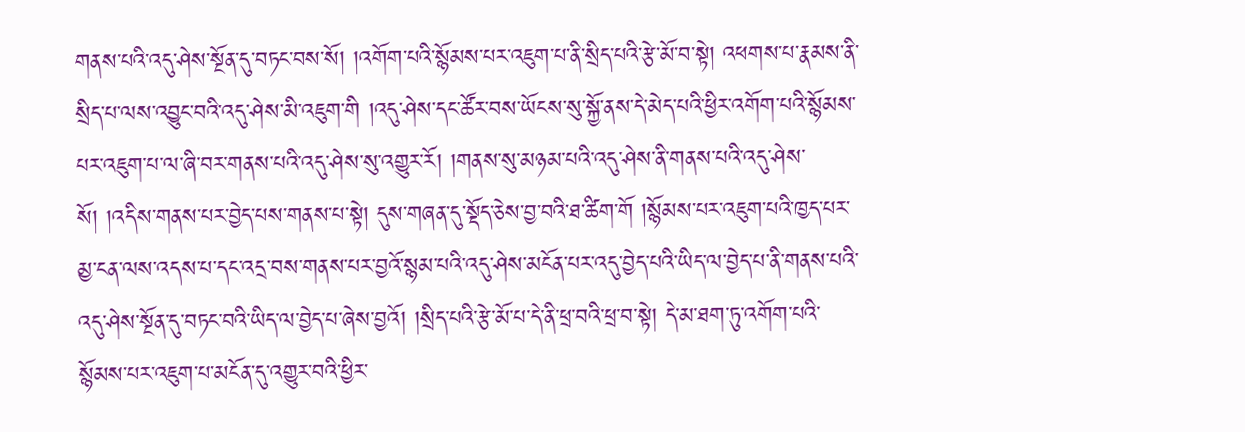གནས་པའི་འདུ་ཤེས་སྔོན་དུ་བཏང་བས་སོ། །འགོག་པའི་སྙོམས་པར་འཇུག་པ་ནི་སྲིད་པའི་རྩེ་མོ་བ་སྟེ། འཕགས་པ་རྣམས་ནི་སྲིད་པ་ལས་འབྱུང་བའི་འདུ་ཤེས་མི་འཇུག་གི །འདུ་ཤེས་དང་ཚོར་བས་ཡོངས་སུ་སྐྱོ་ནས་དེ་མེད་པའི་ཕྱིར་འགོག་པའི་སྙོམས་པར་འཇུག་པ་ལ་ཞི་བར་གནས་པའི་འདུ་ཤེས་སུ་འགྱུར་རོ། །གནས་སུ་མཉམ་པའི་འདུ་ཤེས་ནི་གནས་པའི་འདུ་ཤེས་སོ། །འདིས་གནས་པར་བྱེད་པས་གནས་པ་སྟེ། དུས་གཞན་དུ་སྡོད་ཅེས་བྱ་བའི་ཐ་ཚིག་གོ །སྙོམས་པར་འཇུག་པའི་ཁྱད་པར་མྱ་ངན་ལས་འདས་པ་དང་འདྲ་བས་གནས་པར་བྱའོ་སྙམ་པའི་འདུ་ཤེས་མངོན་པར་འདུ་བྱེད་པའི་ཡིད་ལ་བྱེད་པ་ནི་གནས་པའི་འདུ་ཤེས་སྔོན་དུ་བཏང་བའི་ཡིད་ལ་བྱེད་པ་ཞེས་བྱའོ། །སྲིད་པའི་རྩེ་མོ་པ་དེ་ནི་ཕྲ་བའི་ཕྲ་བ་སྟེ། དེ་མ་ཐག་ཏུ་འགོག་པའི་སྙོམས་པར་འཇུག་པ་མངོན་དུ་འགྱུར་བའི་ཕྱིར་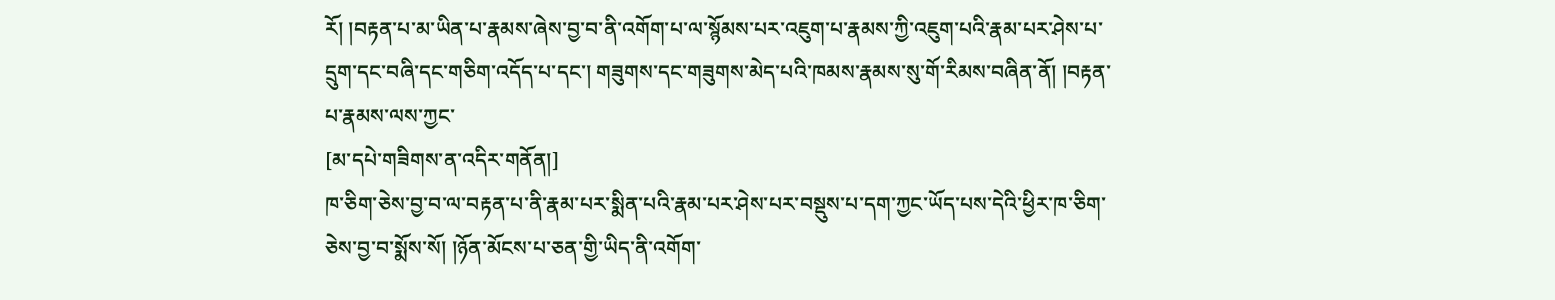རོ། །བརྟན་པ་མ་ཡིན་པ་རྣམས་ཞེས་བྱ་བ་ནི་འགོག་པ་ལ་སྙོམས་པར་འཇུག་པ་རྣམས་ཀྱི་འཇུག་པའི་རྣམ་པར་ཤེས་པ་དྲུག་དང་བཞི་དང་གཅིག་འདོད་པ་དང་། གཟུགས་དང་གཟུགས་མེད་པའི་ཁམས་རྣམས་སུ་གོ་རིམས་བཞིན་ནོ། །བརྟན་པ་རྣམས་ལས་ཀྱང་
[མ་དཔེ་གཟིགས་ན་འདིར་གནོན།]
ཁ་ཅིག་ཅེས་བྱ་བ་ལ་བརྟན་པ་ནི་རྣམ་པར་སྨིན་པའི་རྣམ་པར་ཤེས་པར་བསྡུས་པ་དག་ཀྱང་ཡོད་པས་དེའི་ཕྱིར་ཁ་ཅིག་ཅེས་བྱ་བ་སྨོས་སོ། །ཉོན་མོངས་པ་ཅན་གྱི་ཡིད་ནི་འགོག་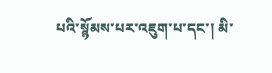པའི་སྙོམས་པར་འཇུག་པ་དང་། མི་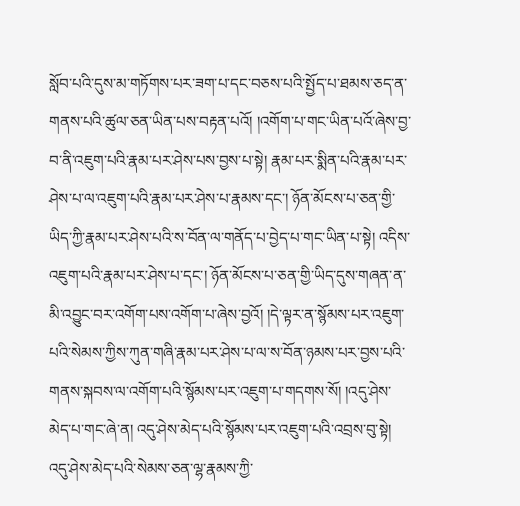སློབ་པའི་དུས་མ་གཏོགས་པར་ཟག་པ་དང་བཅས་པའི་སྤྱོད་པ་ཐམས་ཅད་ན་གནས་པའི་ཚུལ་ཅན་ཡིན་པས་བརྟན་པའོ། །འགོག་པ་གང་ཡིན་པའོ་ཞེས་བྱ་བ་ནི་འཇུག་པའི་རྣམ་པར་ཤེས་པས་བྱས་པ་སྟེ། རྣམ་པར་སྨིན་པའི་རྣམ་པར་ཤེས་པ་ལ་འཇུག་པའི་རྣམ་པར་ཤེས་པ་རྣམས་དང་། ཉོན་མོངས་པ་ཅན་གྱི་ཡིད་ཀྱི་རྣམ་པར་ཤེས་པའི་ས་བོན་ལ་གནོད་པ་བྱེད་པ་གང་ཡིན་པ་སྟེ། འདིས་འཇུག་པའི་རྣམ་པར་ཤེས་པ་དང་། ཉོན་མོངས་པ་ཅན་གྱི་ཡིད་དུས་གཞན་ན་མི་འབྱུང་བར་འགོག་པས་འགོག་པ་ཞེས་བྱའོ། །དེ་ལྟར་ན་སྙོམས་པར་འཇུག་པའི་སེམས་ཀྱིས་ཀུན་གཞི་རྣམ་པར་ཤེས་པ་ལ་ས་བོན་ཉམས་པར་བྱས་པའི་གནས་སྐབས་ལ་འགོག་པའི་སྙོམས་པར་འཇུག་པ་གདགས་སོ། །འདུ་ཤེས་མེད་པ་གང་ཞེ་ན། འདུ་ཤེས་མེད་པའི་སྙོམས་པར་འཇུག་པའི་འབྲས་བུ་སྟེ། འདུ་ཤེས་མེད་པའི་སེམས་ཅན་ལྷ་རྣམས་ཀྱི་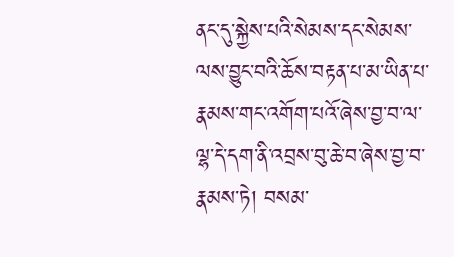ནང་དུ་སྐྱེས་པའི་སེམས་དང་སེམས་ལས་བྱུང་བའི་ཆོས་བརྟན་པ་མ་ཡིན་པ་རྣམས་གང་འགོག་པའོ་ཞེས་བྱ་བ་ལ་ལྷ་དེ་དག་ནི་འབྲས་བུ་ཆེ་བ་ཞེས་བྱ་བ་རྣམས་ཏེ། བསམ་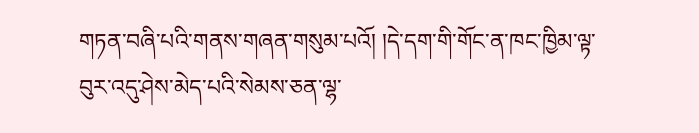གཏན་བཞི་པའི་གནས་གཞན་གསུམ་པའོ། །དེ་དག་གི་གོང་ན་ཁང་ཁྱིམ་ལྟ་བུར་འདུ་ཤེས་མེད་པའི་སེམས་ཅན་ལྷ་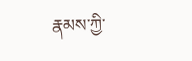རྣམས་ཀྱི་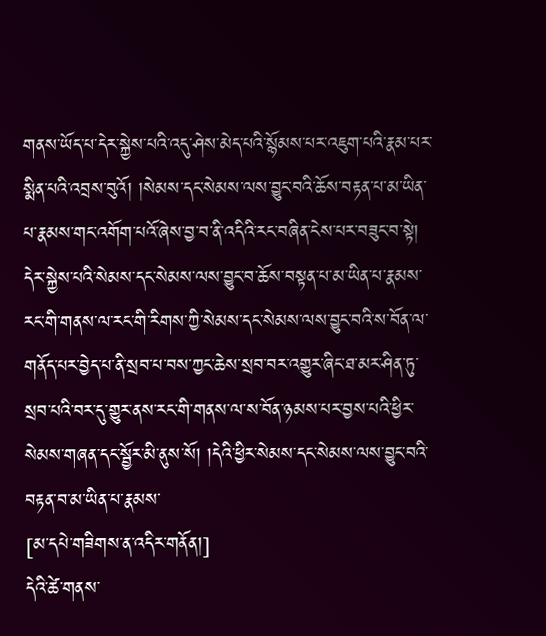གནས་ཡོད་པ་དེར་སྐྱེས་པའི་འདུ་ཤེས་མེད་པའི་སྙོམས་པར་འཇུག་པའི་རྣམ་པར་སྨིན་པའི་འབྲས་བུའོ། །སེམས་དང་སེམས་ལས་བྱུང་བའི་ཆོས་བརྟན་པ་མ་ཡིན་པ་རྣམས་གང་འགོག་པའོ་ཞེས་བྱ་བ་ནི་འདིའི་རང་བཞིན་ངེས་པར་བཟུང་བ་སྟེ། དེར་སྐྱེས་པའི་སེམས་དང་སེམས་ལས་བྱུང་བ་ཆོས་བསྟན་པ་མ་ཡིན་པ་རྣམས་རང་གི་གནས་ལ་རང་གི་རིགས་ཀྱི་སེམས་དང་སེམས་ལས་བྱུང་བའི་ས་བོན་ལ་གནོད་པར་བྱེད་པ་ནི་སྲབ་པ་བས་ཀྱང་ཆེས་སྲབ་བར་འགྱུར་ཞིང་ཐ་མར་ཤིན་ཏུ་སྲབ་པའི་བར་དུ་གྱུར་ནས་རང་གི་གནས་ལ་ས་བོན་ཉམས་པར་བྱས་པའི་ཕྱིར་སེམས་གཞན་དང་སྦྱོར་མི་ནུས་སོ། །དེའི་ཕྱིར་སེམས་དང་སེམས་ལས་བྱུང་བའི་བརྟན་བ་མ་ཡིན་པ་རྣམས་
[མ་དཔེ་གཟིགས་ན་འདིར་གནོན།]
དེའི་ཚེ་གནས་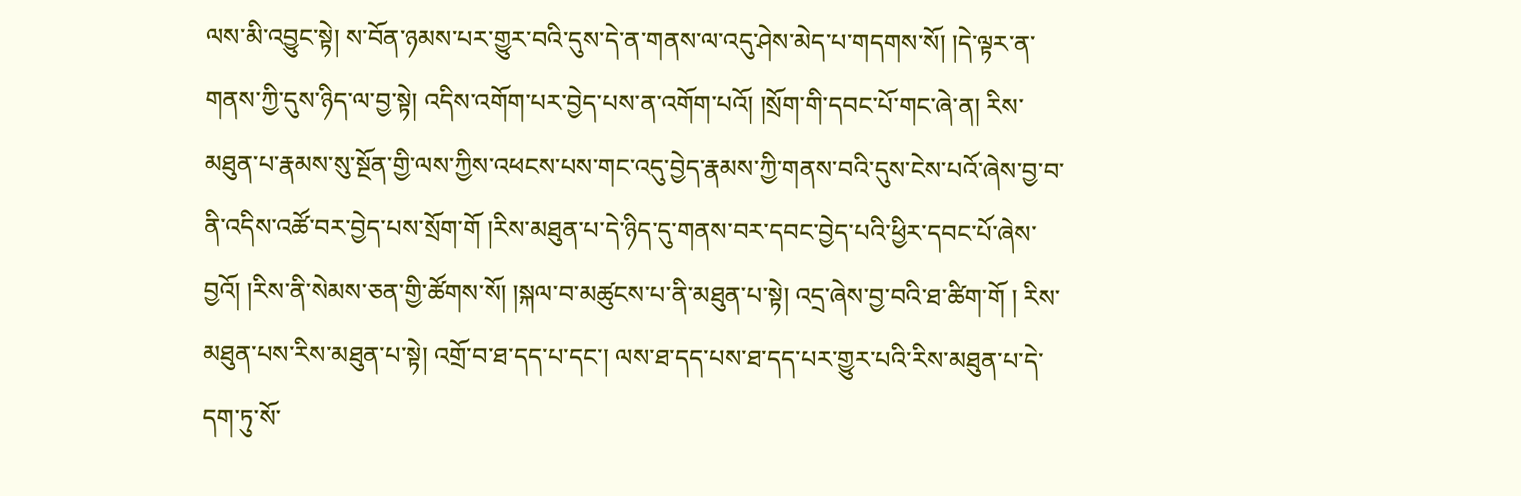ལས་མི་འབྱུང་སྟེ། ས་བོན་ཉམས་པར་གྱུར་བའི་དུས་དེ་ན་གནས་ལ་འདུ་ཤེས་མེད་པ་གདགས་སོ། །དེ་ལྟར་ན་གནས་ཀྱི་དུས་ཉིད་ལ་བྱ་སྟེ། འདིས་འགོག་པར་བྱེད་པས་ན་འགོག་པའོ། །སྲོག་གི་དབང་པོ་གང་ཞེ་ན། རིས་མཐུན་པ་རྣམས་སུ་སྔོན་གྱི་ལས་ཀྱིས་འཕངས་པས་གང་འདུ་བྱེད་རྣམས་ཀྱི་གནས་བའི་དུས་ངེས་པའོ་ཞེས་བྱ་བ་ནི་འདིས་འཚོ་བར་བྱེད་པས་སྲོག་གོ །རིས་མཐུན་པ་དེ་ཉིད་དུ་གནས་བར་དབང་བྱེད་པའི་ཕྱིར་དབང་པོ་ཞེས་བྱའོ། །རིས་ནི་སེམས་ཅན་གྱི་ཚོགས་སོ། །སྐལ་བ་མཚུངས་པ་ནི་མཐུན་པ་སྟེ། འདྲ་ཞེས་བྱ་བའི་ཐ་ཚིག་གོ ། རིས་མཐུན་པས་རིས་མཐུན་པ་སྟེ། འགྲོ་བ་ཐ་དད་པ་དང་། ལས་ཐ་དད་པས་ཐ་དད་པར་གྱུར་པའི་རིས་མཐུན་པ་དེ་དག་ཏུ་སོ་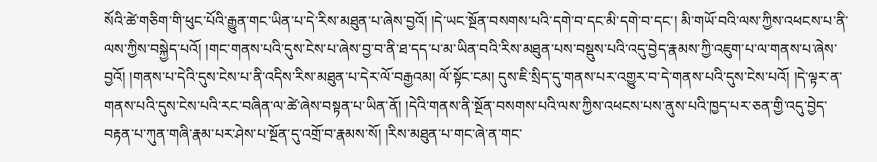སོའི་ཚེ་གཅིག་གི་ཕུང་པོའི་རྒྱུན་གང་ཡིན་པ་དེ་རིས་མཐུན་པ་ཞེས་བྱའོ། །དེ་ཡང་སྔོན་བསགས་པའི་དགེ་བ་དང་མི་དགེ་བ་དང་། མི་གཡོ་བའི་ལས་ཀྱིས་འཕངས་པ་ནི་ལས་ཀྱིས་བསྐྱེད་པའོ། །གང་གནས་པའི་དུས་ངེས་པ་ཞེས་བྱ་བ་ནི་ཐ་དད་པ་མ་ཡིན་བའི་རིས་མཐུན་པས་བསྡུས་པའི་འདུ་བྱེད་རྣམས་ཀྱི་འཇུག་པ་ལ་གནས་པ་ཞེས་བྱའོ། །གནས་པ་དེའི་དུས་ངེས་པ་ནི་འདིས་རིས་མཐུན་པ་དེར་ལོ་བརྒྱའམ། ལོ་སྟོང་ངམ། དུས་ཇི་སྲིད་དུ་གནས་པར་འགྱུར་བ་དེ་གནས་པའི་དུས་ངེས་པའོ། །དེ་ལྟར་ན་གནས་པའི་དུས་ངེས་པའི་རང་བཞིན་ལ་ཚེ་ཞེས་བསྟན་པ་ཡིན་ནོ། །དེའི་གནས་ནི་སྔོན་བསགས་པའི་ལས་ཀྱིས་འཕངས་པས་ནུས་པའི་ཁྱད་པར་ཅན་གྱི་འདུ་བྱེད་བརྟན་པ་ཀུན་གཞི་རྣམ་པར་ཤེས་པ་སྔོན་དུ་འགྲོ་བ་རྣམས་སོ། །རིས་མཐུན་པ་གང་ཞེ་ན་གང་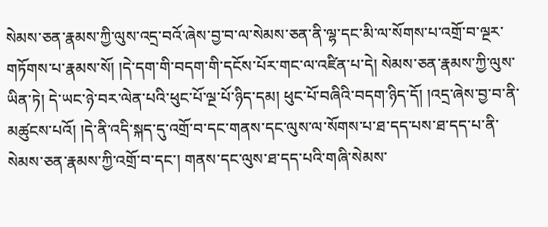སེམས་ཅན་རྣམས་ཀྱི་ལུས་འདྲ་བའོ་ཞེས་བྱ་བ་ལ་སེམས་ཅན་ནི་ལྷ་དང་མི་ལ་སོགས་པ་འགྲོ་བ་ལྔར་གཏོགས་པ་རྣམས་སོ། །དེ་དག་གི་བདག་གི་དངོས་པོར་གང་ལ་འཛིན་པ་དེ། སེམས་ཅན་རྣམས་ཀྱི་ལུས་ཡིན་ཏེ། དེ་ཡང་ཉེ་བར་ལེན་པའི་ཕུང་པོ་ལྔ་པོ་ཉིད་དམ། ཕུང་པོ་བཞིའི་བདག་ཉིད་དོ། །འདྲ་ཞེས་བྱ་བ་ནི་མཚུངས་པའོ། །དེ་ནི་འདི་སྐད་དུ་འགྲོ་བ་དང་གནས་དང་ལུས་ལ་སོགས་པ་ཐ་དད་པས་ཐ་དད་པ་ནི་སེམས་ཅན་རྣམས་ཀྱི་འགྲོ་བ་དང་། གནས་དང་ལུས་ཐ་དད་པའི་གཞི་སེམས་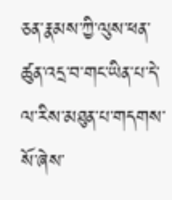ཅན་རྣམས་ཀྱི་ལུས་ཕན་ཚུན་འདྲ་བ་གང་ཡིན་པ་དེ་ལ་རིས་མཐུན་པ་གདགས་སོ་ཞེས་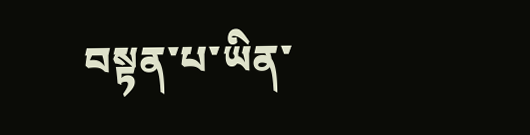བསྟན་པ་ཡིན་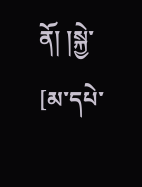ནོ། །སྐྱེ་
[མ་དཔེ་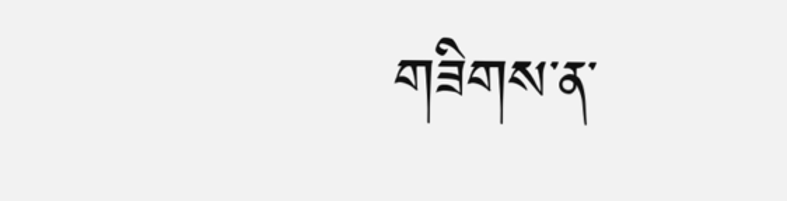གཟིགས་ན་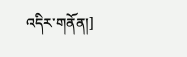འདིར་གནོན།]